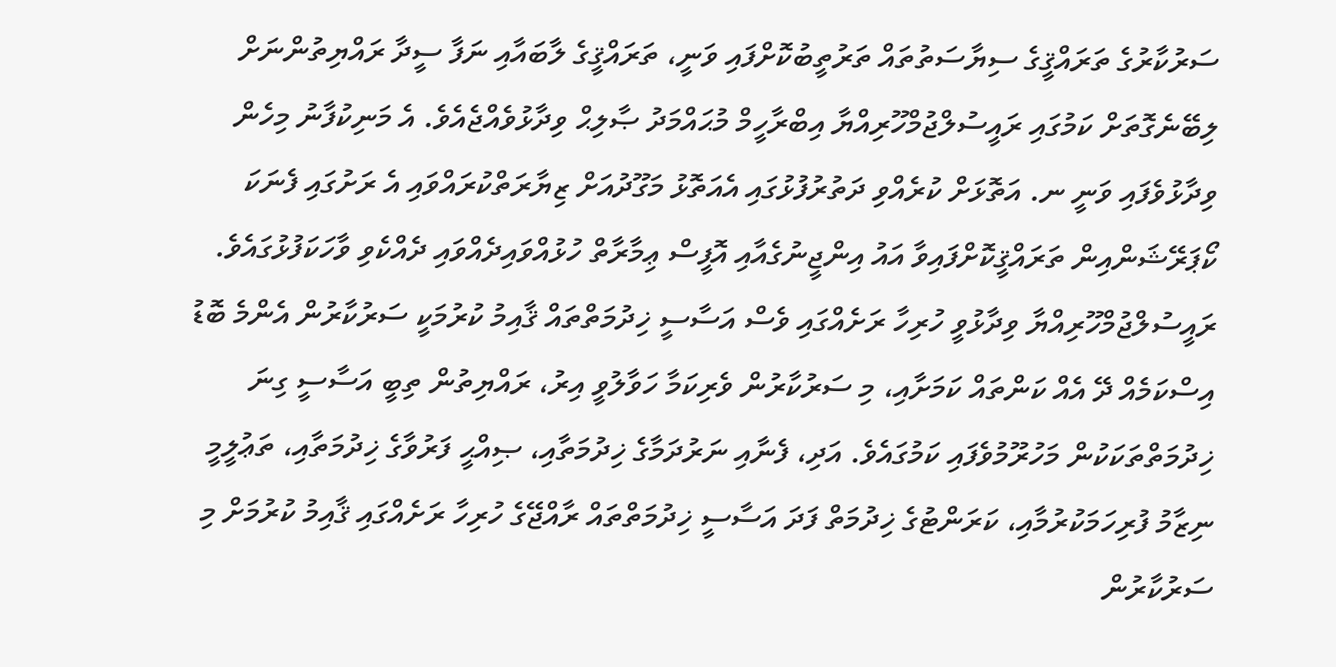ސަރުކާރުގެ ތަރައްޤީގެ ސިޔާސަތުތައް ތަރުތީބުކޮށްފައި ވަނީ، ތަރައްޤީގެ ލާބައާއި ނަފާ ސީދާ ރައްޔިތުންނަށް ލިބޭނެގޮތަށް ކަމުގައި ރައީސުލްޖުމްހޫރިއްޔާ އިބްރާހީމް މުޙައްމަދު ޞާލިޙް ވިދާޅުވެއްޖެއެވެ. އެ މަނިކުފާނު މިހެން ވިދާޅުވެފައި ވަނީ ނ. އަތޮޅަށް ކުރެއްވި ދަތުރުފުޅުގައި އެއަތޮޅު މަގޫދުއަށް ޒިޔާރަތްކުރައްވައި އެ ރަށުގައި ފެނަކަ ކޯޕަރޭޝަންއިން ތަރައްޤީކޮށްފައިވާ އައު އިންޖީނުގެއާއި އޮފީސް ޢިމާރާތް ހުޅުއްވައިދެއްވައި ދެއްކެވި ވާހަކަފުޅުގައެވެ.
ރައީސުލްޖުމްހޫރިއްޔާ ވިދާޅުވީ ހުރިހާ ރަށެއްގައި ވެސް އަސާސީ ޚިދުމަތްތައް ޤާއިމު ކުރުމަކީ ސަރުކާރުން އެންމެ ބޮޑު އިސްކަމެއް ދޭ އެއް ކަންތައް ކަމަށާއި، މި ސަރުކާރުން ވެރިކަމާ ހަވާލުވީ އިރު، ރައްޔިތުން ތިބީ އަސާސީ ގިނަ ޚިދުމަތްތަކަކުން މަހުރޫމުވެފައި ކަމުގައެވެ. އަދި، ފެނާއި ނަރުދަމާގެ ޚިދުމަތާއި، ޞިއްޙީ ފަރުވާގެ ޚިދުމަތާއި، ތަޢުލީމީ ނިޒާމު ފުރިހަމަކުރުމާއި، ކަރަންޓުގެ ޚިދުމަތް ފަދަ އަސާސީ ޚިދުމަތްތައް ރާއްޖޭގެ ހުރިހާ ރަށެއްގައި ޤާއިމު ކުރުމަށް މި ސަރުކާރުން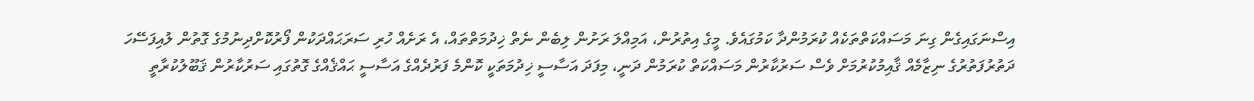އިސްނަގައިގެން ގިނަ މަސައްކަތްތަކެއް ކުރަމުންދާ ކަމުގައެވެ. މީގެ އިތުރުން، އަމިއްލަ ރަށުން ލިބެން ނެތް ޚިދުމަތްތައް، އެ ރަށެއް ހުރި ސަރަޙައްދަކުން ފޯރުކޮށްދިނުމުގެ ގޮތުން ލުއިފަސޭހަ ދަތުރުފަތުރުގެ ނިޒާމެއް ޤާއިމުކުރުމަށް ވެސް ސަރުކާރުން މަސައްކަތް ކުރަމުން ދަނީ، މިފަދަ އަސާސީ ޚިދުމަތަކީ ކޮންމެ ފަރުދެއްގެ އަސާސީ ޙައްޤެއްގެ ގޮތުގައި ސަރުކާރުން ޤަބޫލުކުރާތީ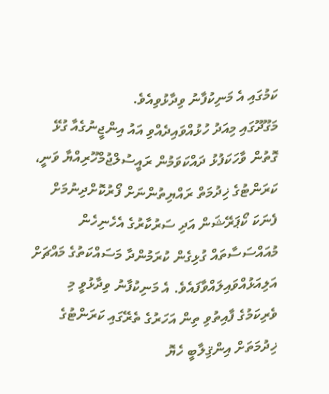ކަމުގައި އެ މަނިކުފާނު ވިދާޅުވިއެވެ.
މަގޫދޫގައި މިއަދު ހުޅުއްވައިދެއްވި އައު އިންޖީނުގެއާ ގުޅޭ ގޮތުން ވާހަކަފުޅު ދައްކަވަމުން ރައީސުލްޖުމްހޫރިއްޔާ ވަނީ، ކަރަންޓުގެ ޚިދުމަތް ރައްޔިތުންނަށް ފޯރުކޮށްދިނުމަށް ފެނަކަ ކޯޕަރޭޝަން އަދި ސަރުކާރުގެ އެހެނިހެން މުއައްސަސާތައް ގުޅިގެން ކުރަމުންދާ މަސައްކަތުގެ މައްޗަށް އަލިއަޅުއްވައިލައްވާފައެވެ. އެ މަނިކުފާނު ވިދާޅުވީ މި ވެރިކަމުގެ ފާއިތުވި ތިން އަހަރުގެ ތެރޭގައި ކަރަންޓުގެ ޚިދުމަތަށް އިންޤިލާބީ ހެޔޮ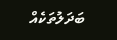ބަދަލުތަކެއް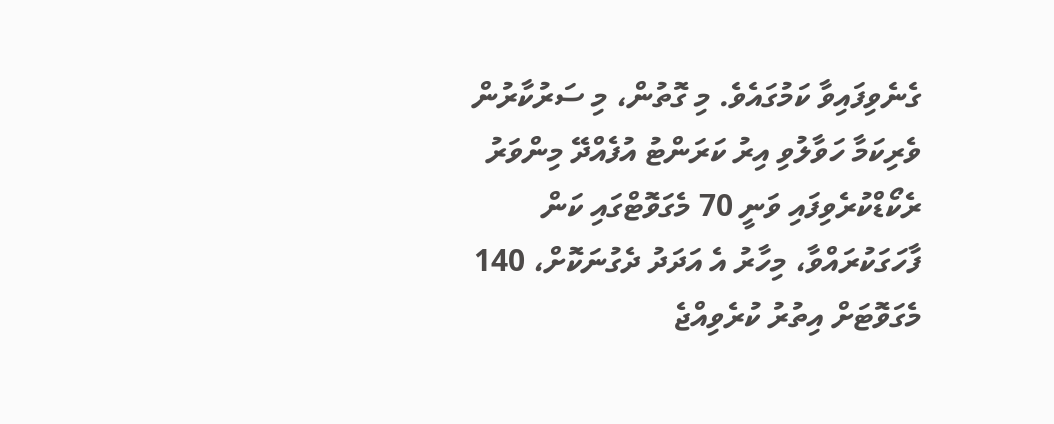ގެނެވިފައިވާ ކަމުގައެވެ. މި ގޮތުން، މި ސަރުކާރުން ވެރިކަމާ ހަވާލުވި އިރު ކަރަންޓު އުފެއްދޭ މިންވަރު ރެކޯޑްކުރެވިފައި ވަނީ 70 މެގަވޮޓްގައި ކަން ފާހަގަކުރައްވާ، މިހާރު އެ އަދަދު ދެގުނަކޮށް، 140 މެގަވޮޓަށް އިތުރު ކުރެވިއްޖެ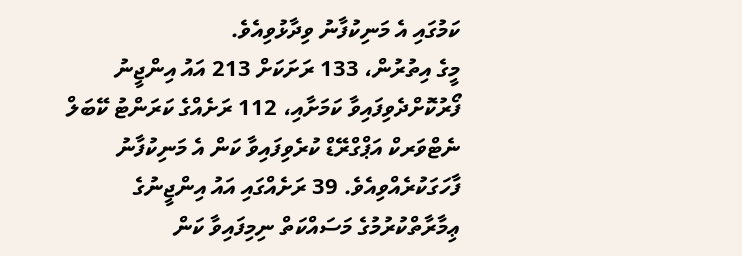ކަމުގައި އެ މަނިކުފާނު ވިދާޅުވިއެވެ.
މީގެ އިތުރުން، 133 ރަށަކަށް 213 އައު އިންޖީނު ފޯރުކޮށްދެވިފައިވާ ކަމަށާއި، 112 ރަށެއްގެ ކަރަންޓު ކޭބަލް ނެޓްވަރކް އަޕްގްރޭޑް ކުރެވިފައިވާ ކަން އެ މަނިކުފާނު ފާހަގަކުރެއްވިއެވެ. 39 ރަށެއްގައި އައު އިންޖީނުގެ ޢިމާރާތްކުރުމުގެ މަސައްކަތް ނިމިފައިވާ ކަން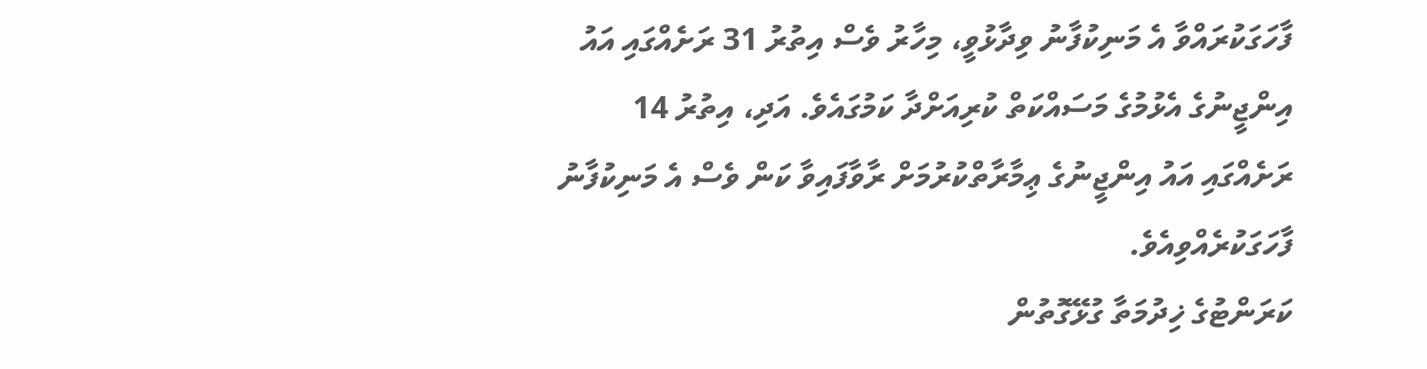ފާހަގަކުރައްވާ އެ މަނިކުފާނު ވިދާޅުވީ، މިހާރު ވެސް އިތުރު 31 ރަށެއްގައި އައު އިންޖީނުގެ އެޅުމުގެ މަސައްކަތް ކުރިއަށްދާ ކަމުގައެވެ. އަދި، އިތުރު 14 ރަށެއްގައި އައު އިންޖީނުގެ ޢިމާރާތްކުރުމަށް ރާވާފައިވާ ކަން ވެސް އެ މަނިކުފާނު ފާހަގަކުރެއްވިއެވެ.
ކަރަންޓުގެ ޚިދުމަތާ ގުޅޭގޮތުން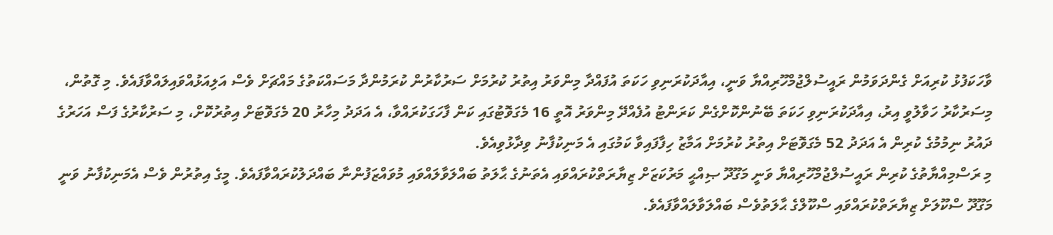ވާހަކަފުޅު ކުރިއަށް ގެންދަވަމުން ރައީސުލްޖުމްހޫރިއްޔާ ވަނީ، އިއާދަކުރަނިވި ހަކަތަ އުފައްދާ މިންވަރު އިތުރު ކުރުމަށް ސަރުކާރުން ކުރަމުންދާ މަސައްކަތުގެ މައްޗަށް ވެސް އަލިއަޅުއްވައިލައްވާފައެވެ. މި ގޮތުން، މިސަރުކާރު ހަވާލުވީ އިރު، އިއާދަކުރަނިވި ހަކަތަ ބޭނުންކޮށްގެން ކަރަންޓު އުފެއްދޭ މިންވަރު އޮތީ 16 މެގަވޮޓުގައި ކަން ފާހަގަކުރައްވާ، އެ އަދަދު މިހާރު 20 މެގަވޮޓަށް އިތުރުކޮށް، މި ސަރުކާރުގެ ފަސް އަހަރުގެ ދައުރު ނިމުމުގެ ކުރިން އެ އަދަދު 52 މެގަވޮޓަށް އިތުރު ކުރުމަށް އަމާޒު ހިފާފައިވާ ކަމުގައި އެ މަނިކުފާނު ވިދާޅުވިއެވެ.
މި ރަސްމިއްޔާތުގެ ކުރިން ރައީސުލްޖުމްހޫރިއްޔާ ވަނީ މަގޫދޫ ޞިއްޙީ މަރުކަޒަށް ޒިޔާރަތްކުރައްވައި އެތަނުގެ ޙާލަތު ބައްލަވާލައްވައި މުވައްޒަފުންނާ ބައްދަލުކުރައްވާފައެވެ. މީގެ އިތުރުން ވެސް އެމަނިކުފާނު ވަނީ މަގޫދޫ ސްކޫލަށް ޒިޔާރަތްކުރައްވައި ސްކޫލްގެ ޙާލަތުވެސް ބައްލަވާލައްވާފައެވެ.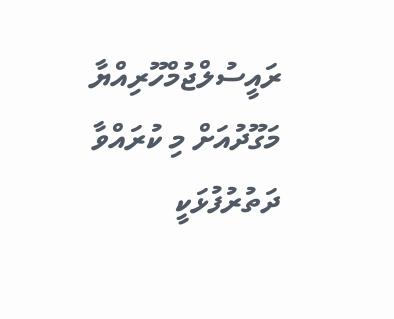ރައީސުލްޖުމްހޫރިއްޔާ މަގޫދުއަށް މި ކުރައްވާ ދަތުރުފުޅަކީ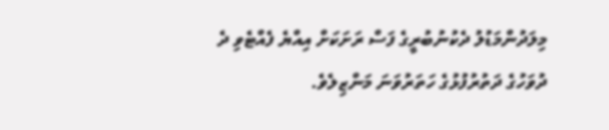މިލަދުންމަޑުލު ދެކުނުބުރީގެ ފަސް ރަށަކަށް އިއްޔެ ފެއްޓެވި ދެ ދުވަހުގެ ދަތުރުފުޅުގެ ހަތަރުވަނަ މަންޒިލެވެ.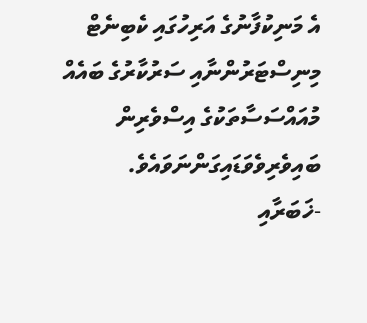އެ މަނިކުފާނުގެ އަރިހުގައި ކެބިނެޓް މިނިސްޓަރުންނާއި ސަރުކާރުގެ ބައެއް މުއައްސަސާތަކުގެ އިސްވެރިން ބައިވެރިވެވަޑައިގަންނަވައެވެ.
-ޚަބަރާއި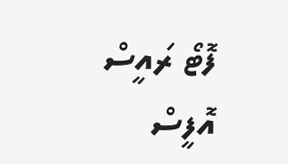ފޮޓޯ ރައީސް އޮފީސް